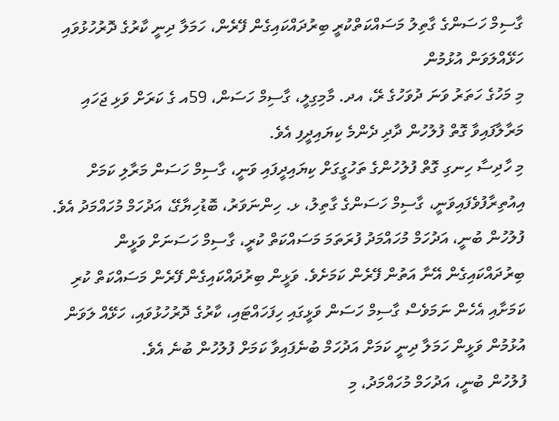ގާސިމް ހަސަންގެ ގާތިލު މަސައްކަތްކުރީ ބިރުދައްކައިގެން ފޭރެން، ހަމަލާ ދިނީ ކާރުގެ ދޮރުހުޅުވައި ހަޅޭއްލަވަން އުޅުމުން
މި މަހުގެ ހަތަރު ވަނަ ދުވަހުގެ ރޭ، އދ. މާމިގިލީ، ގާސިމް ހަސަން، 59އ ގެ ކަރަށް ވަޅި ޖަހައި މަރާލާފައިވާ ގޮތް ފުލުހުން ދާދި ދެންމެ ކިޔައިދީފި އެވެ.
މި ހާދިސާ ހިނގި ގޮތް ފުލުހުންގެ ތަހުގީގަށް ކިޔައިދީފައި ވަނީ، ގާސިމް ހަސަން މަރާލި ކަމަށް އިއުތިރާފުވެފައިވަނީ، ގާސިމް ހަސަންގެ ގާތިލު، ޅ. ހިންނަވަރު، ބޮޑުހިޔާގޭ، އަދުހަމް މުހައްމަދު އެވެ.
ފުލުހުން ބުނީ، އަދުހަމް މުހައްމަދު ފުރަތަމަ މަސައްކަތް ކުރީ، ގާސިމް ހަސަނަށް ވަޅީން ބިރުދައްކައިގެން އޭނާ އަތުން ފޭރެން ކަމަށެވެ. ވަޅީން ބިރުދައްކައިގެން ފޭރެން މަސައްކަތް ކުރި ކަމަށާއި އެހެން ނަމަވެސް ގާސިމް ހަސަން ވަޅީގައި ހިފަހައްޓައި، ކާރުގެ ދޮރުހުޅުވައި، ހަޅޭއް ލަވަން އުޅުމުން ވަޅީން ހަމަލާ ދިނީ ކަމަށް އަދުހަމް ބުނެފައިވާ ކަމަށް ފުލުހުން ބުނެ އެވެ.
ފުލުހުން ބުނީ، އަދުހަމް މުހައްމަދު، މި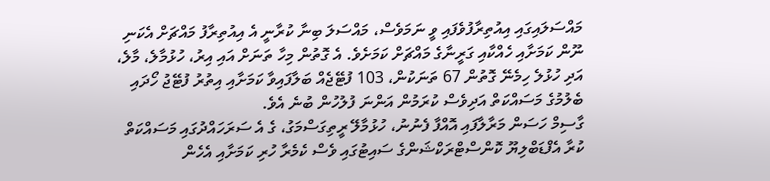މައްސަލައިގައި އިއުތިރާފުވެފައި ވީ ނަމަވެސް، މައްސަލަ ބިނާ ކުރާނީ އެ އިއުތިރާފު މައްޗަށް އެކަނި ނޫން ކަމަށާއި ހެއްކާއި ގަރީނާގެ މައްޗަށް ކަމަށެވެ. އެ ގޮތުން މިހާ ތަނަށް އައި އިރު، ހުޅުމާލެ، މާލެ، އަދި ހުޅުލެ ހިމެނޭ ގޮތުން 67 ތަނަކުން، 103 ފުޓޭޖެއް ބަލާފައިވާ ކަމަށާއި އިތުރު ފުޓޭޖު ހޯދައި ބެލުމުގެ މަސައްކަތް އަދިވެސް ކުރަމުން އަންނަ ފުލުހުން ބުނެ އެވެ.
ގާސިމް ހަސަން މަރާލާފައި އޮއްފާ ފެނުނު، ހުޅުމާލޭ ރީތިގަސްމަގު، ގެ އެ ސަރަހައްދުގައި މަސައްކަތް ކުރާ އެފްޑަބްލިޔޫ ކޮންސްޓްރަކްޝަންގެ ސައިޓުގައި ވެސް ކެމެރާ ހުރި ކަމަށާއި އެހެން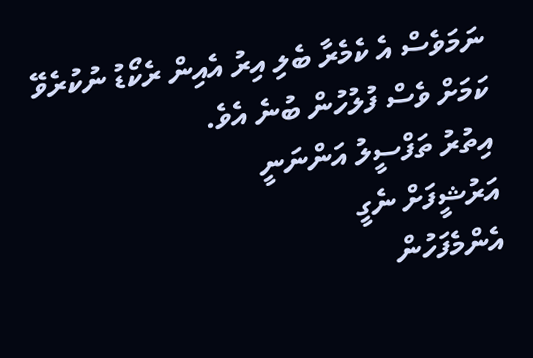ނަމަވެސް އެ ކެމެރާ ބެލި އިރު އެއިން ރެކޯޑު ނުކުރެވޭ ކަމަށް ވެސް ފުލުހުން ބުނެ އެވެ.
އިތުރު ތަފްސީލު އަންނަނީ
އަރުޝީފަށް ނެގީ
އެންމެފަހުން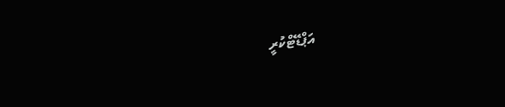އަޕްޑޭޓްކުރީ